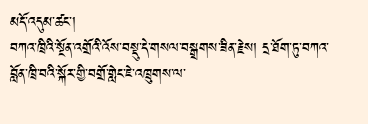མདོ་འདུམ་ཚང་།
བཀའ་ཁྲིའི་སྔོན་འགྲོའི་འོས་བསྡུ་དེ་གསལ་བསྒྲགས་ཟིན་རྗེས། དྲ་ཐོག་ཏུ་བཀའ་བློན་ཁྲི་བའི་སྐོར་གྱི་བགྲོ་གླེང་ཇེ་འཁྲུགས་ལ་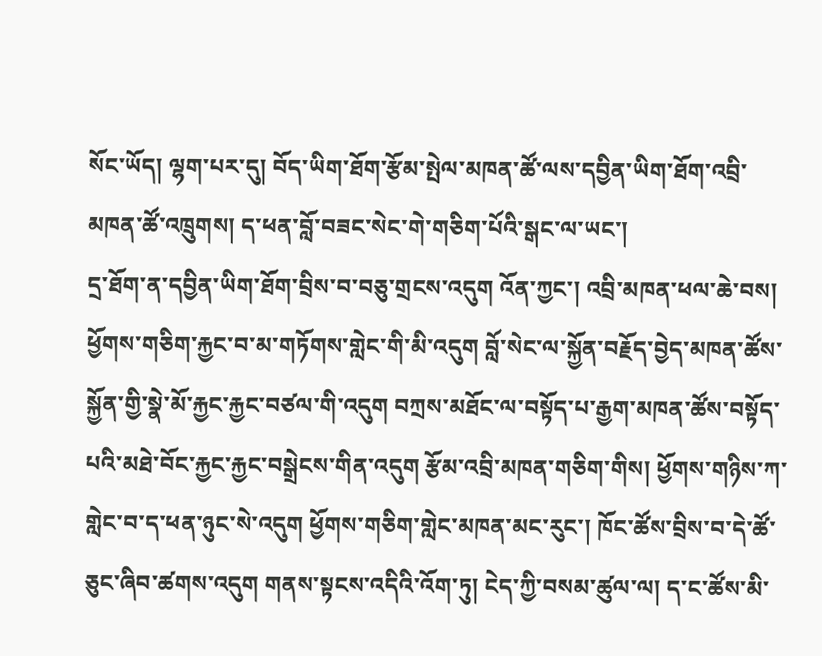སོང་ཡོད། ལྷག་པར་དུ། བོད་ཡིག་ཐོག་རྩོམ་སྤེལ་མཁན་ཚོ་ལས་དབྱིན་ཡིག་ཐོག་འབྲི་མཁན་ཚོ་འཁྲུགས། ད་ཕན་བློ་བཟང་སེང་གེ་གཅིག་པོའི་སྒང་ལ་ཡང་།
དྲ་ཐོག་ན་དབྱིན་ཡིག་ཐོག་བྲིས་བ་བཅུ་གྲངས་འདུག འོན་ཀྱང་། འབྲི་མཁན་ཕལ་ཆེ་བས། ཕྱོགས་གཅིག་རྐྱང་བ་མ་གཏོགས་གླེང་གི་མི་འདུག བློ་སེང་ལ་སྐྱོན་བརྗོད་བྱེད་མཁན་ཚོས་སྐྱོན་གྱི་སྣེ་མོ་རྐྱང་རྐྱང་བཙལ་གི་འདུག བཀྲས་མཐོང་ལ་བསྟོད་པ་རྒྱག་མཁན་ཚོས་བསྟོད་པའི་མཐེ་བོང་རྐྱང་རྐྱང་བསྒྲེངས་གིན་འདུག རྩོམ་འབྲི་མཁན་གཅིག་གིས། ཕྱོགས་གཉིས་ཀ་གླེང་བ་ད་ཕན་ཉུང་སེ་འདུག ཕྱོགས་གཅིག་གླེང་མཁན་མང་རུང་། ཁོང་ཚོས་བྲིས་བ་དེ་ཚོ་ཅུང་ཞིབ་ཚགས་འདུག གནས་སྟངས་འདིའི་འོག་ཏུ། ངེད་ཀྱི་བསམ་ཚུལ་ལ། ད་ང་ཚོས་མི་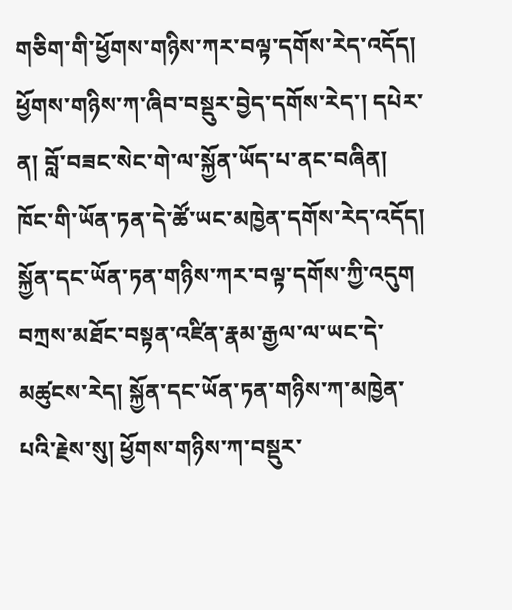གཅིག་གི་ཕྱོགས་གཉིས་ཀར་བལྟ་དགོས་རེད་འདོད། ཕྱོགས་གཉིས་ཀ་ཞིབ་བསྡུར་བྱེད་དགོས་རེད་། དཔེར་ན། བློ་བཟང་སེང་གེ་ལ་སྐྱོན་ཡོད་པ་ནང་བཞིན། ཁོང་གི་ཡོན་ཏན་དེ་ཚོ་ཡང་མཁྱེན་དགོས་རེད་འདོད། སྐྱོན་དང་ཡོན་ཏན་གཉིས་ཀར་བལྟ་དགོས་ཀྱི་འདུག བཀྲས་མཐོང་བསྟན་འཛིན་རྣམ་རྒྱལ་ལ་ཡང་དེ་མཚུངས་རེད། སྐྱོན་དང་ཡོན་ཏན་གཉིས་ཀ་མཁྱེན་པའི་རྗེས་སུ། ཕྱོགས་གཉིས་ཀ་བསྡུར་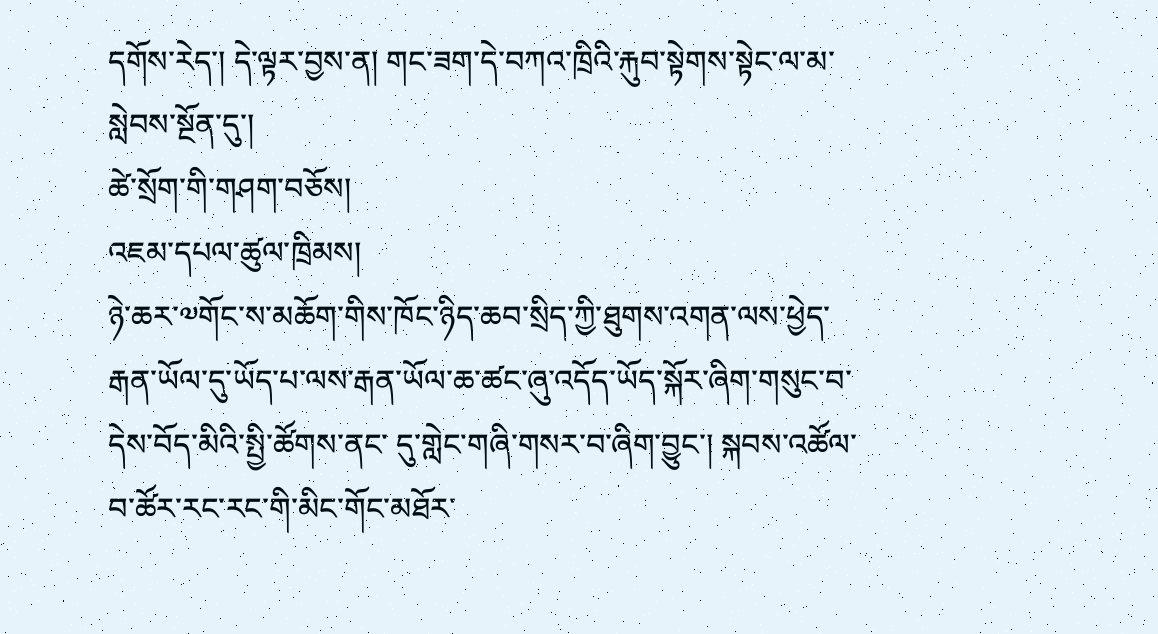དགོས་རེད་། དེ་ལྟར་བྱས་ན། གང་ཟག་དེ་བཀའ་ཁྲིའི་རྐུབ་སྟེགས་སྟེང་ལ་མ་སླེབས་སྔོན་དུ་།
ཚེ་སྲོག་གི་གཤག་བཅོས།
འཇམ་དཔལ་ཚུལ་ཁྲིམས།
ཉེ་ཆར་༧གོང་ས་མཆོག་གིས་ཁོང་ཉིད་ཆབ་སྲིད་ཀྱི་ཐུགས་འགན་ལས་ཕྱེད་རྒན་ཡོལ་དུ་ཡོད་པ་ལས་རྒན་ཡོལ་ཆ་ཚང་ཞུ་འདོད་ཡོད་སྐོར་ཞིག་གསུང་བ་དེས་བོད་མིའི་སྤྱི་ཚོགས་ནང་ དུ་གླེང་གཞི་གསར་བ་ཞིག་བྱུང་། སྐབས་འཚོལ་བ་ཚོར་རང་རང་གི་མིང་གོང་མཐོར་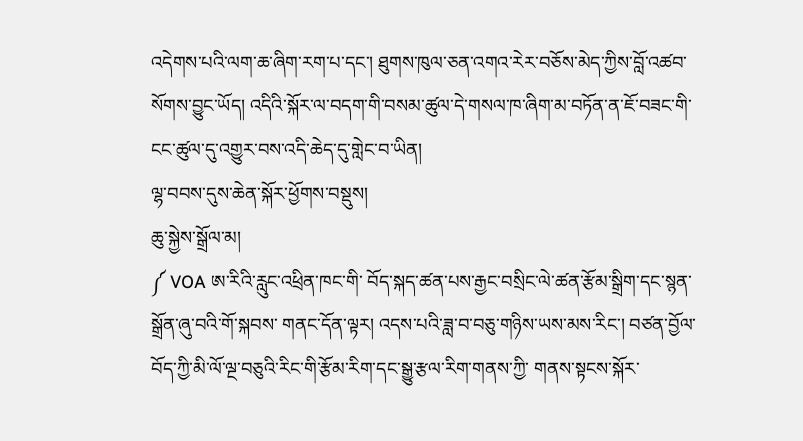འདེགས་པའི་ལག་ཆ་ཞིག་རག་པ་དང་། ཐུགས་ཁུལ་ཅན་འགའ་རེར་བཅོས་མེད་ཀྱིས་བློ་འཚབ་སོགས་བྱུང་ཡོད། འདིའི་སྐོར་ལ་བདག་གི་བསམ་ཚུལ་དེ་གསལ་ཁ་ཞིག་མ་བཏོན་ན་ཇོ་བཟང་གི་ངང་ཚུལ་དུ་འགྱུར་བས་འདི་ཆེད་དུ་གླེང་བ་ཡིན།
ལྷ་བབས་དུས་ཆེན་སྐོར་ཕྱོགས་བསྡུས།
ཆུ་སྐྱེས་སྒྲོལ་མ།
༼ VOA ཨ་རིའི་རླུང་འཕྲིན་ཁང་གི་ བོད་སྐད་ཚན་པས་རྒྱང་བསྲིང་ལེ་ཚན་རྩོམ་སྒྲིག་དང་སྙན་སྒྲོན་ཞུ་བའི་གོ་སྐབས་ གནང་དོན་ལྟར། འདས་པའི་ཟླ་བ་བཅུ་གཉིས་ཡས་མས་རིང་། བཙན་བྱོལ་བོད་ཀྱི་མི་ལོ་ལྔ་བཅུའི་རིང་གི་རྩོམ་རིག་དང་སྒྱུ་རྩལ་རིག་གནས་ཀྱི་ གནས་སྟངས་སྐོར་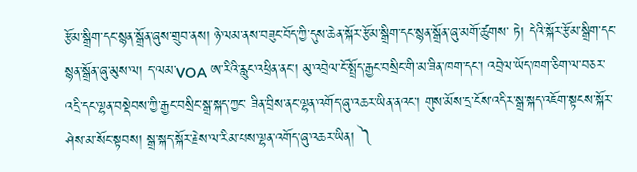རྩོམ་སྒྲིག་དང་སྙན་སྒྲོན་ཞུས་གྲུབ་ནས། ཉེ་ལམ་ནས་བཟུང་བོད་ཀྱི་དུས་ཆེན་སྐོར་རྩོམ་སྒྲིག་དང་སྙན་སྒྲོན་ཞུ་མགོ་ཚུགས་ ཏེ། དེའི་སྐོར་རྩོམ་སྒྲིག་དང་སྙན་སྒྲོན་ཞུ་མུས་ལ། ད་ལམ་VOA ཨ་རིའི་རླུང་འཕྲིན་ནང་། མུ་འབྲེལ་ངོ་སྤྲོད་རྒྱང་བསྲིང་གི་མ་ཟིན་ཁག་དང་། འབྲེལ་ཡོད་ཁག་ཅིག་ལ་བཅར་འདྲི་དང་ལྷན་བསྡེབས་ཀྱི་རྒྱང་བསྲིང་སྒྲ་སྐད་ཀྱང་ ཟིན་བྲིས་ནང་ལྷན་འགོད་ཞུ་འཆར་ཡིན་ནའང་། གུས་མོས་དྲ་ངོས་འདིར་སྒྲ་སྐད་འཇོག་སྟངས་སྐོར་ཤེས་མ་སོང་སྟབས། སྒྲ་སྐད་སྐོར་རྗེས་ལ་རིམ་པས་ལྷན་འགོད་ཞུ་འཆར་ཡིན། ༽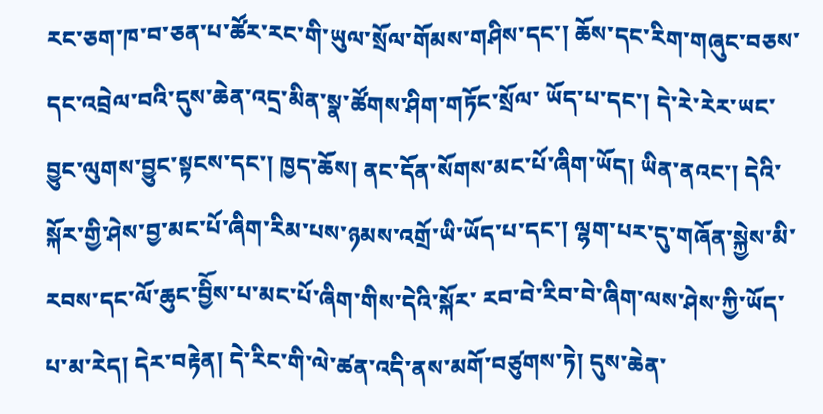རང་ཅག་ཁ་བ་ཅན་པ་ཚོར་རང་གི་ཡུལ་སྲོལ་གོམས་གཤིས་དང་། ཆོས་དང་རིག་གཞུང་བཅས་དང་འབྲེལ་བའི་དུས་ཆེན་འདྲ་མིན་སྣ་ཚོགས་ཤིག་གཏོང་སྲོལ་ ཡོད་པ་དང་། དེ་རེ་རེར་ཡང་བྱུང་ལུགས་བྱུང་སྟངས་དང་། ཁྱད་ཆོས། ནང་དོན་སོགས་མང་པོ་ཞིག་ཡོད། ཡིན་ནའང་། དེའི་སྐོར་གྱི་ཤེས་བྱ་མང་པོ་ཞིག་རིམ་པས་ཉམས་འགྲོ་ཡི་ཡོད་པ་དང་། ལྷག་པར་དུ་གཞོན་སྐྱེས་མི་རབས་དང་ལོ་ཆུང་བྱིོས་པ་མང་པོ་ཞིག་གིས་དེའི་སྐོར་ རབ་བེ་རིབ་བེ་ཞིག་ལས་ཤེས་ཀྱི་ཡོད་པ་མ་རེད། དེར་བརྟེན། དེ་རིང་གི་ལེ་ཚན་འདི་ནས་མགོ་བཙུགས་ཏེ། དུས་ཆེན་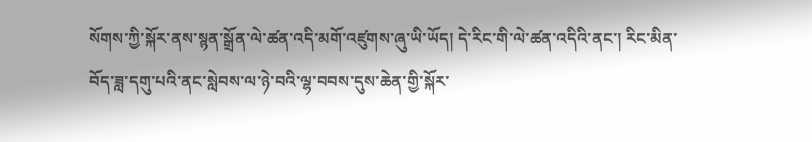སོགས་ཀྱི་སྐོར་ནས་སྙན་སྒྲོན་ལེ་ཚན་འདི་མགོ་འཛུགས་ཞུ་ཡི་ཡོད། དེ་རིང་གི་ལེ་ཚན་འདིའི་ནང་། རིང་མིན་བོད་ཟླ་དགུ་པའི་ནང་སླེབས་ལ་ཉེ་བའི་ལྷ་བབས་དུས་ཆེན་གྱི་སྐོར་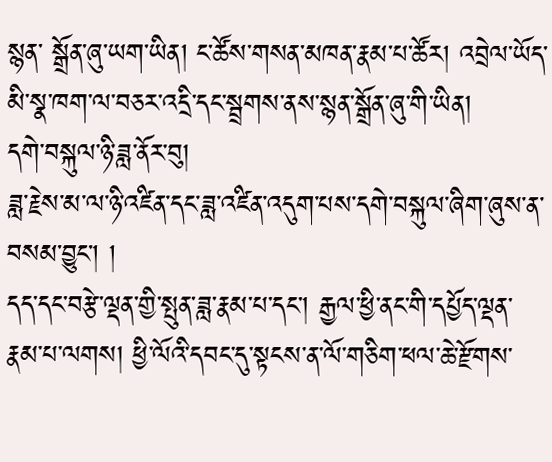སྙན་ སྒྲོན་ཞུ་ཡག་ཡིན། ང་ཚོས་གསན་མཁན་རྣམ་པ་ཚོར། འབྲེལ་ཡོད་མི་སྣ་ཁག་ལ་བཅར་འདྲི་དང་སྦྲགས་ནས་སྙན་སྒྲོན་ཞུ་གི་ཡིན།
དགེ་བསྐུལ་ཉི་ཟླ་ནོར་བུ།
ཟླ་རྗེས་མ་ལ་ཉི་འཛིན་དང་ཟླ་འཛིན་འདུག་པས་དགེ་བསྐུལ་ཞིག་ཞུས་ན་བསམ་བྱུང་། །
དད་དང་བརྩེ་ལྡན་གྱི་སྤུན་ཟླ་རྣམ་པ་དང་། རྒྱལ་ཕྱི་ནང་གི་དཔྱོད་ལྡན་རྣམ་པ་ལགས། ཕྱི་ལོའི་དབང་དུ་སྟངས་ན་ལོ་གཅིག་ཕལ་ཆེ་རྫོགས་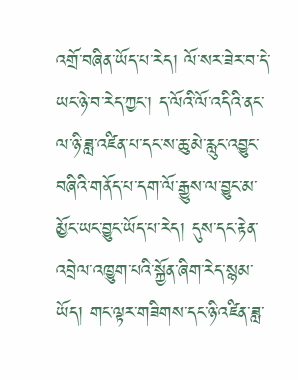འགྲོ་བཞིན་ཡོད་པ་རེད། ལོ་སར་ཟེར་བ་དེ་ཡང་ཉེ་བ་རེད་ཀྱང་། ད་ལོའི་ལོ་འདིའི་ནང་ལ་ཉི་ཟླ་འཛིན་པ་དང་ས་ཆུ་མེ་རླུང་འབྱུང་བཞིའི་གནོད་པ་དག་ལོ་རྒྱུས་ལ་བྱུང་མ་མྱོང་ཡང་བྱུང་ཡོད་པ་རེད། དུས་དང་རྟེན་འབྲེལ་འཁྱུག་པའི་སྐྱོན་ཞིག་རེད་སྙམ་ཡོད། གང་ལྟར་གཟིགས་དང་ཉི་འཛིན་ཟླ་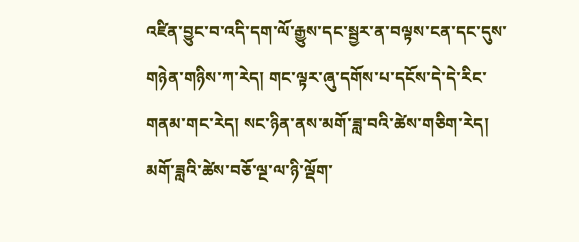འཛིན་བྱུང་བ་འདི་དག་ལོ་རྒྱུས་དང་སྦྱར་ན་བལྟས་ངན་དང་དུས་གཉེན་གཉིས་ཀ་རེད། གང་ལྟར་ཞུ་དགོས་པ་དངོས་དེ་དེ་རིང་གནམ་གང་རེད། སང་ཉིན་ནས་མགོ་ཟླ་བའི་ཚེས་གཅིག་རེད། མགོ་ཟླའི་ཚེས་བཅོ་ལྔ་ལ་ཉི་ལྡོག་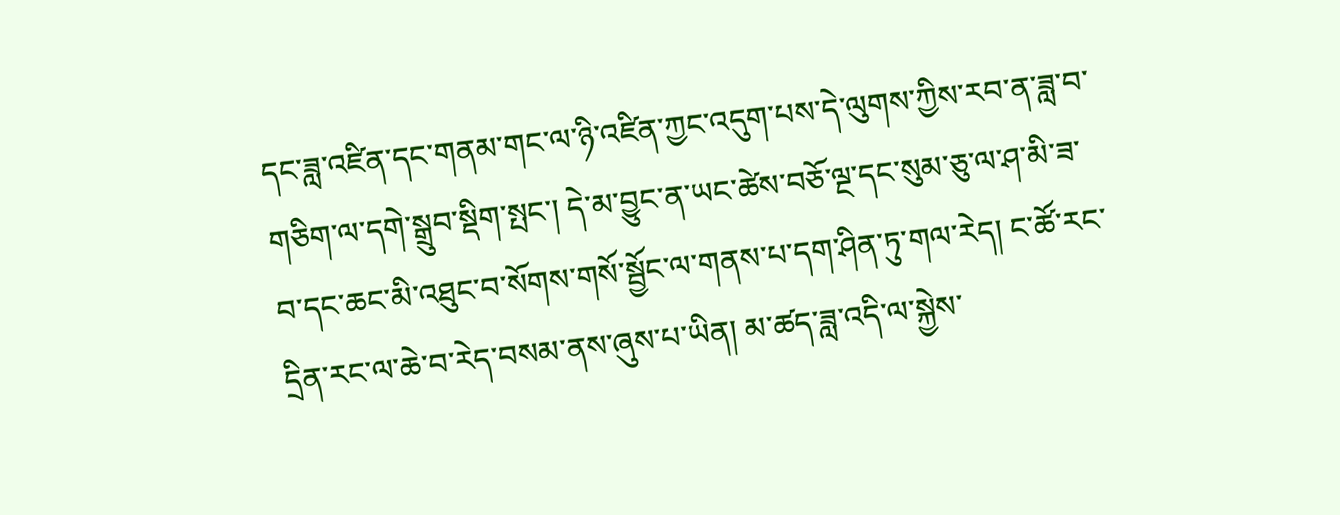དང་ཟླ་འཛིན་དང་གནམ་གང་ལ་ཉི་འཛིན་ཀྱང་འདུག་པས་དེ་ལུགས་ཀྱིས་རབ་ན་ཟླ་བ་གཅིག་ལ་དགེ་སྒྲུབ་སྡིག་སྤང་། དེ་མ་བྱུང་ན་ཡང་ཚེས་བཅོ་ལྔ་དང་སུམ་ཅུ་ལ་ཤ་མི་ཟ་བ་དང་ཆང་མི་འཐུང་བ་སོགས་གསོ་སྦྱོང་ལ་གནས་པ་དག་ཤིན་ཏུ་གལ་རེད། ང་ཚོ་རང་དྲིན་རང་ལ་ཆེ་བ་རེད་བསམ་ནས་ཞུས་པ་ཡིན། མ་ཚད་ཟླ་འདི་ལ་སྐྱེས་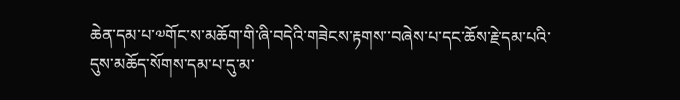ཆེན་དམ་པ་༧གོང་ས་མཆོག་གི་ཞི་བདེའི་གཟེངས་རྟགས་་བཞེས་པ་དང་ཆོས་རྗེ་དམ་པའི་དུས་མཆོད་སོགས་དམ་པ་དུ་མ་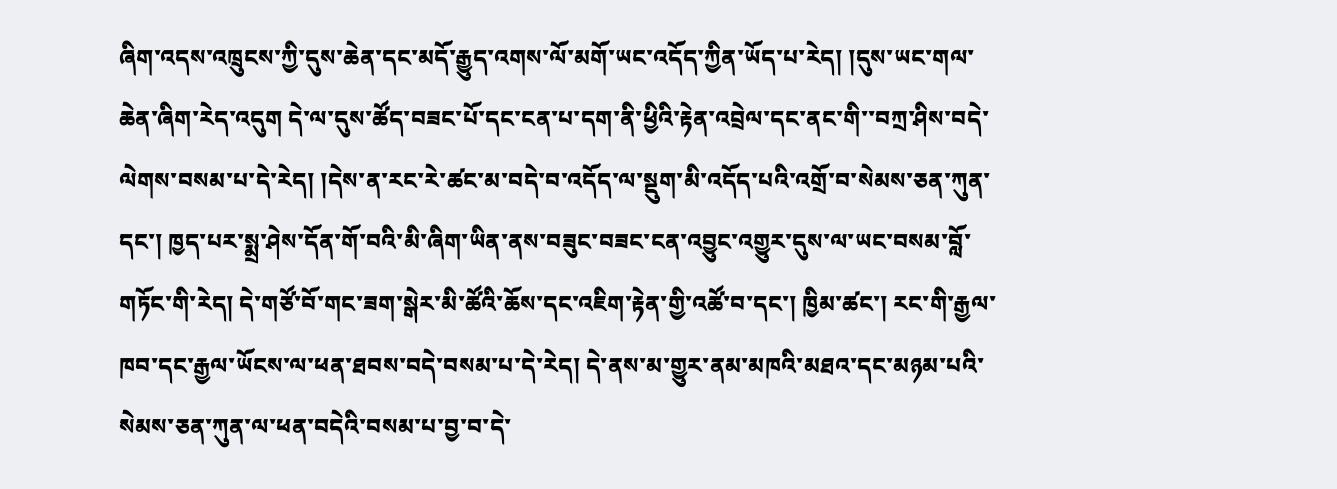ཞིག་འདས་འཁྲུངས་ཀྱི་དུས་ཆེན་དང་མདོ་རྒྱུད་འགས་ལོ་མགོ་ཡང་འདོད་ཀྱིན་ཡོད་པ་རེད། །དུས་ཡང་གལ་ཆེན་ཞིག་རེད་འདུག དེ་ལ་དུས་ཚོད་བཟང་པོ་དང་ངན་པ་དག་ནི་ཕྱིའི་རྟེན་འབྲེལ་དང་ནང་གི་་བཀྲ་ཤིས་བདེ་ལེགས་བསམ་པ་དེ་རེད། །དེས་ན་རང་རེ་ཚང་མ་བདེ་བ་འདོད་ལ་སྡུག་མི་འདོད་པའི་འགྲོ་བ་སེམས་ཅན་ཀུན་དང་། ཁྱད་པར་སྨྲ་ཤེས་དོན་གོ་བའི་མི་ཞིག་ཡིན་ནས་བཟུང་བཟང་ངན་འབྱུང་འགྱུར་དུས་ལ་ཡང་བསམ་བློ་གཏོང་གི་རེད། དེ་གཙོ་བོ་གང་ཟག་སྒེར་མི་ཚོའི་ཆོས་དང་འཇིག་རྟེན་གྱི་འཚོ་བ་དང་། ཁྱིམ་ཚང་། རང་གི་རྒྱལ་ཁབ་དང་རྒྱལ་ཡོངས་ལ་ཕན་ཐབས་བདེ་བསམ་པ་དེ་རེད། དེ་ནས་མ་གྱུར་ནམ་མཁའི་མཐའ་དང་མཉམ་པའི་སེམས་ཅན་ཀུན་ལ་ཕན་བདེའི་བསམ་པ་བྱ་བ་དེ་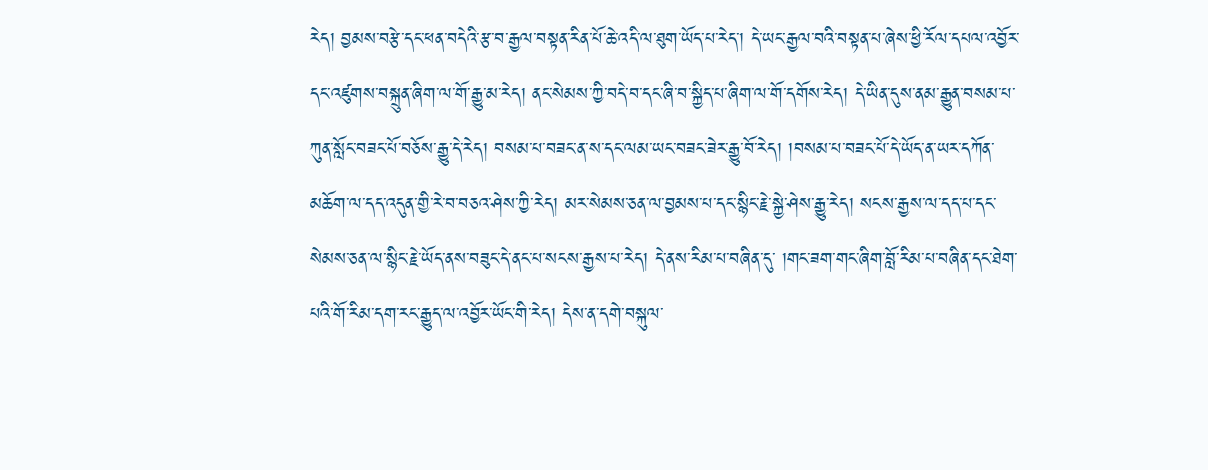རེད། བྱམས་བརྩེ་དང་ཕན་བདེའི་རྩ་བ་རྒྱལ་བསྟན་རིན་པོ་ཆེ་འདི་ལ་ཐུག་ཡོད་པ་རེད་། དེ་ཡང་རྒྱལ་བའི་བསྟན་པ་ཞེས་ཕྱི་རོལ་དཔལ་འབྱོར་དང་འཛུགས་བསྐྲུན་ཞིག་ལ་གོ་རྒྱུ་མ་རེད། ནང་སེམས་ཀྱི་བདེ་བ་དང་ཞི་བ་སྐྱིད་པ་ཞིག་ལ་གོ་དགོས་རེད། དེ་ཡིན་དུས་ནམ་རྒྱུན་བསམ་པ་ཀུན་སློང་བཟང་པོ་བཅོས་རྒྱུ་དེ་རེད། བསམ་པ་བཟང་ན་ས་དང་ལམ་ཡང་བཟང་ཟེར་རྒྱུ་བོ་རེད། །བསམ་པ་བཟང་པོ་དེ་ཡོད་ན་ཡར་དཀོན་མཆོག་ལ་དད་འདུན་གྱི་རེ་བ་བཅའ་ཤེས་ཀྱི་རེད། མར་སེམས་ཅན་ལ་བྱམས་པ་དང་སྙིང་རྗེ་སྐྱེ་ཤེས་རྒྱུ་རེད། སངས་རྒྱས་ལ་དད་པ་དང་སེམས་ཅན་ལ་སྙིང་རྗེ་ཡོད་ནས་བཟུང་དེ་ནང་པ་སངས་རྒྱས་པ་རེད། དེ་ནས་རིམ་པ་བཞིན་དུ་ །གང་ཟག་གང་ཞིག་བློ་རིམ་པ་བཞིན་དང་ཐེག་པའི་གོ་རིམ་དག་རང་རྒྱུད་ལ་འབྱོར་ཡོང་གི་རེད། དེས་ན་དགེ་བསྐུལ་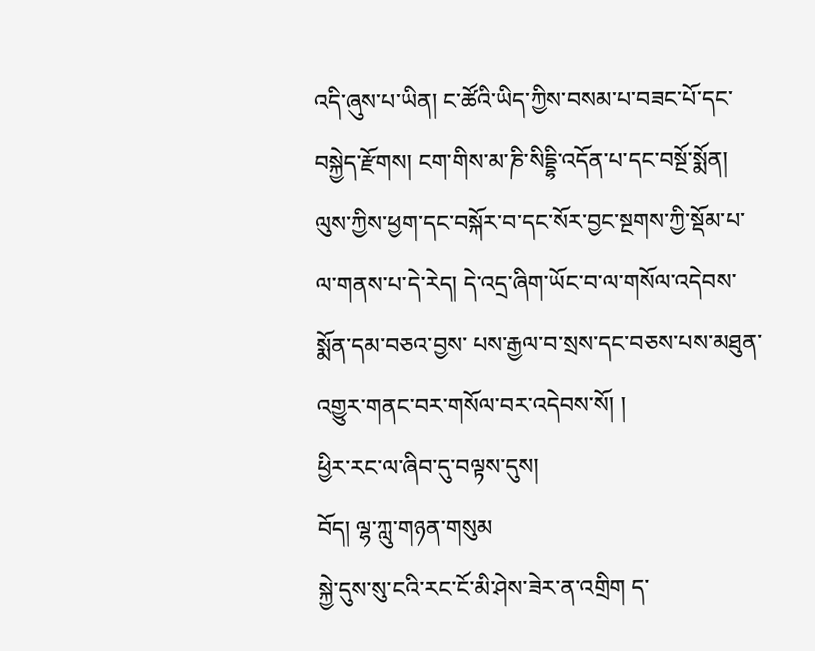འདི་ཞུས་པ་ཡིན། ང་ཚོའི་ཡིད་ཀྱིས་བསམ་པ་བཟང་པོ་དང་བསྐྱེད་རྫོགས། ངག་གིས་མ་ཎི་སིདྡྷི་འདོན་པ་དང་བསྔོ་སྨོན། ལུས་ཀྱིས་ཕྱག་དང་བསྐོར་བ་དང་སོར་བྱང་སྔགས་ཀྱི་སྡོམ་པ་ལ་གནས་པ་དེ་རེད། དེ་འདྲ་ཞིག་ཡོང་བ་ལ་གསོལ་འདེབས་སྨོན་དམ་བཅའ་བྱས་ པས་རྒྱལ་བ་སྲས་དང་བཅས་པས་མཐུན་འགྱུར་གནང་བར་གསོལ་བར་འདེབས་སོ། །
ཕྱིར་རང་ལ་ཞིབ་དུ་བལྟས་དུས།
བོད། ལྷ་ཀླུ་གཉན་གསུམ
སྐྱེ་དུས་སུ་ངའི་རང་ངོ་མི་ཤེས་ཟེར་ན་འགྲིག ད་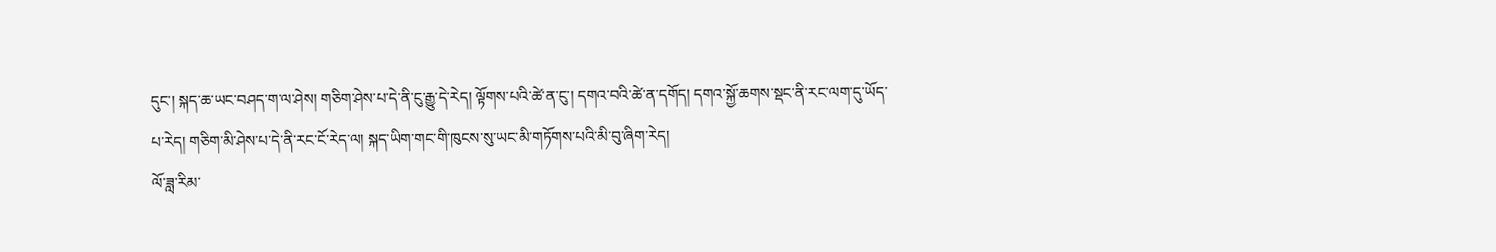དུང་། སྐད་ཆ་ཡང་བཤད་ག་ལ་ཤེས། གཅིག་ཤེས་པ་དེ་ནི་ངུ་རྒྱུ་དེ་རེད། ལྟོགས་པའི་ཚེ་ན་ངུ་། དགའ་བའི་ཚེ་ན་དགོད། དགའ་སྐྱོ་ཆགས་སྡང་ནི་རང་ལག་དུ་ཡོད་པ་རེད། གཅིག་མི་ཤེས་པ་དེ་ནི་རང་ངོ་རེད་ལ། སྐད་ཡིག་གང་གི་ཁུངས་སུ་ཡང་མི་གཏོགས་པའི་མི་བུ་ཞིག་རེད།
ལོ་ཟླ་རིམ་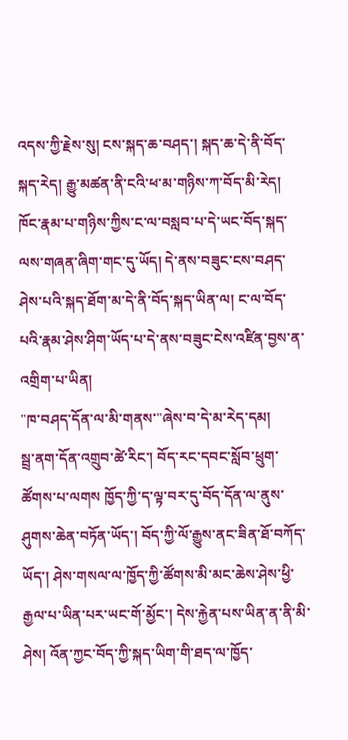འདས་ཀྱི་རྗེས་སུ། ངས་སྐད་ཆ་བཤད་། སྐད་ཆ་དེ་ནི་བོད་སྐད་རེད། རྒྱུ་མཚན་ནི་ངའི་ཕ་མ་གཉིས་ཀ་བོད་མི་རེད། ཁོང་རྣམ་པ་གཉིས་ཀྱིས་ང་ལ་བསླབ་པ་དེ་ཡང་བོད་སྐད་ལས་གཞན་ཞིག་གང་དུ་ཡོད། དེ་ནས་བཟུང་ངས་བཤད་ཤེས་པའི་སྐད་ཐོག་མ་དེ་ནི་བོད་སྐད་ཡིན་ལ། ང་ལ་བོད་པའི་རྣམ་ཤེས་ཤིག་ཡོད་པ་དེ་ནས་བཟུང་ངེས་འཛིན་བྱས་ན་འགྲིག་པ་ཡིན།
"ཁ་བཤད་དོན་ལ་མི་གནས་"ཞེས་བ་དེ་མ་རེད་དམ།
སྦྲ་ནག་དོན་འགྲུབ་ཚེ་རིང་། བོད་རང་དབང་སློབ་ཕྲུག་ཚོགས་པ་ལགས ཁྱོད་ཀྱི་ད་ལྟ་བར་དུ་བོད་དོན་ལ་ནུས་ཤུགས་ཆེན་བཏོན་ཡོད་། བོད་ཀྱི་ལོ་རྒྱུས་ནང་ཟིན་ཐོ་བཀོད་ཡོད་། ཤེས་གསལ་ལ་ཁྱོད་ཀྱི་ཚོགས་མི་མང་ཆེས་ཤེས་ཕྱི་རྒྱལ་པ་ཡིན་པར་ཡང་གོ་མྱོང་། དེས་རྐྱེན་པས་ཡིན་ན་ནི་མི་ཤེས། འོན་ཀྱང་བོད་ཀྱི་སྐད་ཡིག་གི་ཐད་ལ་ཁྱོད་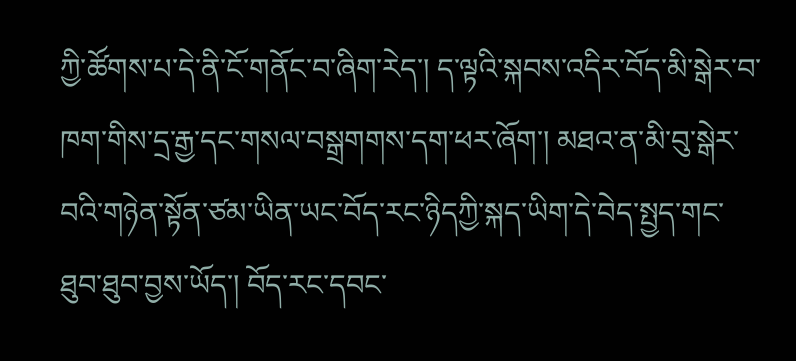ཀྱི་ཚོགས་པ་དེ་ནི་ངོ་གནོང་བ་ཞིག་རེད་། ད་ལྟའི་སྐབས་འདིར་བོད་མི་སྒེར་བ་ཁག་གིས་དྲ་རྒྱ་དང་གསལ་བསྒྲགགས་དག་ཕར་ཞོག་། མཐའ་ན་མི་བུ་སྒེར་བའི་གཉེན་སྟོན་ཙམ་ཡིན་ཡང་བོད་རང་ཉིདཀྱི་སྐད་ཡིག་དེ་བེད་སྤྱད་གང་ཐུབ་ཐུབ་བྱས་ཡོད་། བོད་རང་དབང་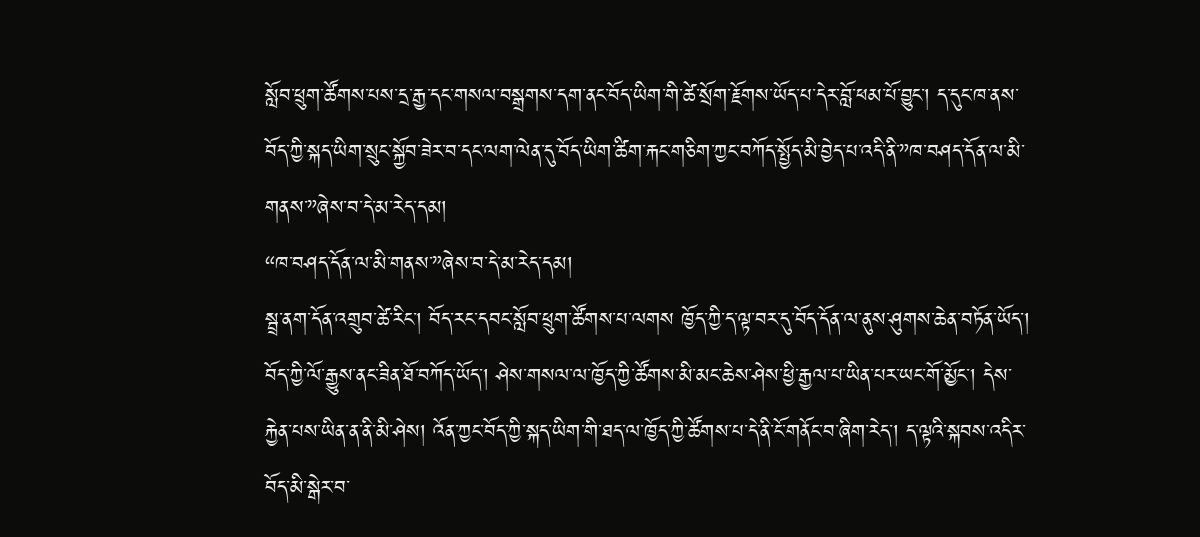སློབ་ཕྲུག་ཚོགས་པས་དྲ་རྒྱ་དང་གསལ་བསྒྲགས་དག་ནང་བོད་ཡིག་གི་ཚེ་སྲོག་རྗོགས་ཡོད་པ་དེར་བློ་ཕམ་པོ་བྱུང་། ད་དུང་ཁ་ནས་བོད་ཀྱི་སྐད་ཡིག་སྲུང་སྐྱོབ་ཟེར་བ་དང་ལག་ལེན་དུ་བོད་ཡིག་ཚིག་རྐང་གཅིག་ཀྱང་བཀོད་སྤྱོད་མི་བྱེད་པ་འདི་ནི་”ཁ་བཤད་དོན་ལ་མི་གནས་”ཞེས་བ་དེ་མ་རེད་དམ།
“ཁ་བཤད་དོན་ལ་མི་གནས་”ཞེས་བ་དེ་མ་རེད་དམ།
སྦྲ་ནག་དོན་འགྲུབ་ཚེ་རིང་། བོད་རང་དབང་སློབ་ཕྲུག་ཚོགས་པ་ལགས ཁྱོད་ཀྱི་ད་ལྟ་བར་དུ་བོད་དོན་ལ་ནུས་ཤུགས་ཆེན་བཏོན་ཡོད་། བོད་ཀྱི་ལོ་རྒྱུས་ནང་ཟིན་ཐོ་བཀོད་ཡོད་། ཤེས་གསལ་ལ་ཁྱོད་ཀྱི་ཚོགས་མི་མང་ཆེས་ཤེས་ཕྱི་རྒྱལ་པ་ཡིན་པར་ཡང་གོ་མྱོང་། དེས་རྐྱེན་པས་ཡིན་ན་ནི་མི་ཤེས། འོན་ཀྱང་བོད་ཀྱི་སྐད་ཡིག་གི་ཐད་ལ་ཁྱོད་ཀྱི་ཚོགས་པ་དེ་ནི་ངོ་གནོང་བ་ཞིག་རེད་། ད་ལྟའི་སྐབས་འདིར་བོད་མི་སྒེར་བ་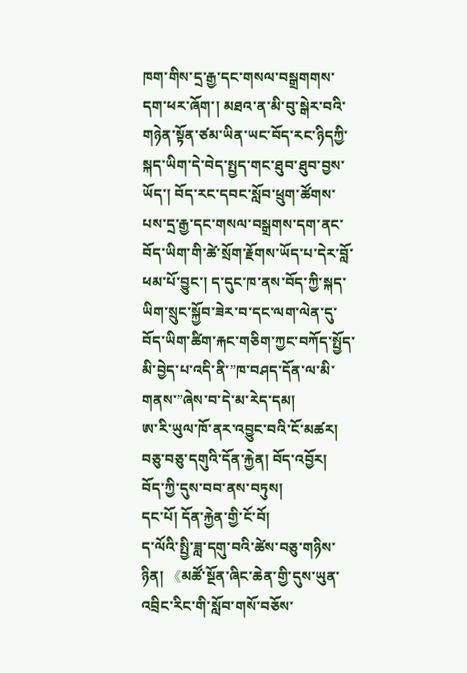ཁག་གིས་དྲ་རྒྱ་དང་གསལ་བསྒྲགགས་དག་ཕར་ཞོག་། མཐའ་ན་མི་བུ་སྒེར་བའི་གཉེན་སྟོན་ཙམ་ཡིན་ཡང་བོད་རང་ཉིདཀྱི་སྐད་ཡིག་དེ་བེད་སྤྱད་གང་ཐུབ་ཐུབ་བྱས་ཡོད་། བོད་རང་དབང་སློབ་ཕྲུག་ཚོགས་པས་དྲ་རྒྱ་དང་གསལ་བསྒྲགས་དག་ནང་བོད་ཡིག་གི་ཚེ་སྲོག་རྗོགས་ཡོད་པ་དེར་བློ་ཕམ་པོ་བྱུང་། ད་དུང་ཁ་ནས་བོད་ཀྱི་སྐད་ཡིག་སྲུང་སྐྱོབ་ཟེར་བ་དང་ལག་ལེན་དུ་བོད་ཡིག་ཚིག་རྐང་གཅིག་ཀྱང་བཀོད་སྤྱོད་མི་བྱེད་པ་འདི་ནི་”ཁ་བཤད་དོན་ལ་མི་གནས་”ཞེས་བ་དེ་མ་རེད་དམ།
ཨ་རི་ཡུལ་ཁོ་ནར་འབྱུང་བའི་ངོ་མཚར།
བཅུ་བཅུ་དགུའི་དོན་རྐྱེན། བོད་འབྱོར།
བོད་ཀྱི་དུས་བབ་ནས་བཏུས།
དང་པོ། དོན་རྐྱེན་གྱི་ངོ་བོ།
ད་ལོའི་སྤྱི་ཟླ་དགུ་བའི་ཚེས་བཅུ་གཉིས་ཉིན། 《མཚོ་སྔོན་ཞིང་ཆེན་གྱི་དུས་ཡུན་འབྲིང་རིང་གི་སློབ་གསོ་བཅོས་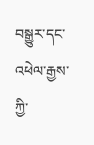བསྒྱུར་དང་འཕེལ་རྒྱས་ཀྱི་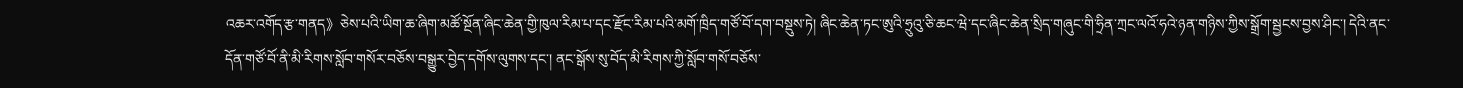འཆར་འགོད་རྩ་གནད》ཅེས་པའི་ཡིག་ཆ་ཞིག་མཚོ་སྔོན་ཞིང་ཆེན་གྱི་ཁུལ་རིམ་པ་དང་རྫོང་རིམ་པའི་མགོ་ཁྲིད་གཙོ་བོ་དག་བསྡུས་ཏེ། ཞིང་ཆེན་ཏང་ཨུའི་ཧྲུའུ་ཅི་ཆང་ཝེ་དང་ཞིང་ཆེན་སྲིད་གཞུང་གི་ཧྲིན་ཀྲང་ལའོ་ཧའེ་ཉན་གཉིས་ཀྱིས་སྒྲོག་སྦྱངས་བྱས་ཤིང་། དེའི་ནང་དོན་གཙོ་བོ་ནི་མི་རིགས་སློབ་གསོར་བཅོས་བསྒྱུར་བྱེད་དགོས་ལུགས་དང་། ནང་སྒོས་སུ་བོད་མི་རིགས་ཀྱི་སློབ་གསོ་བཅོས་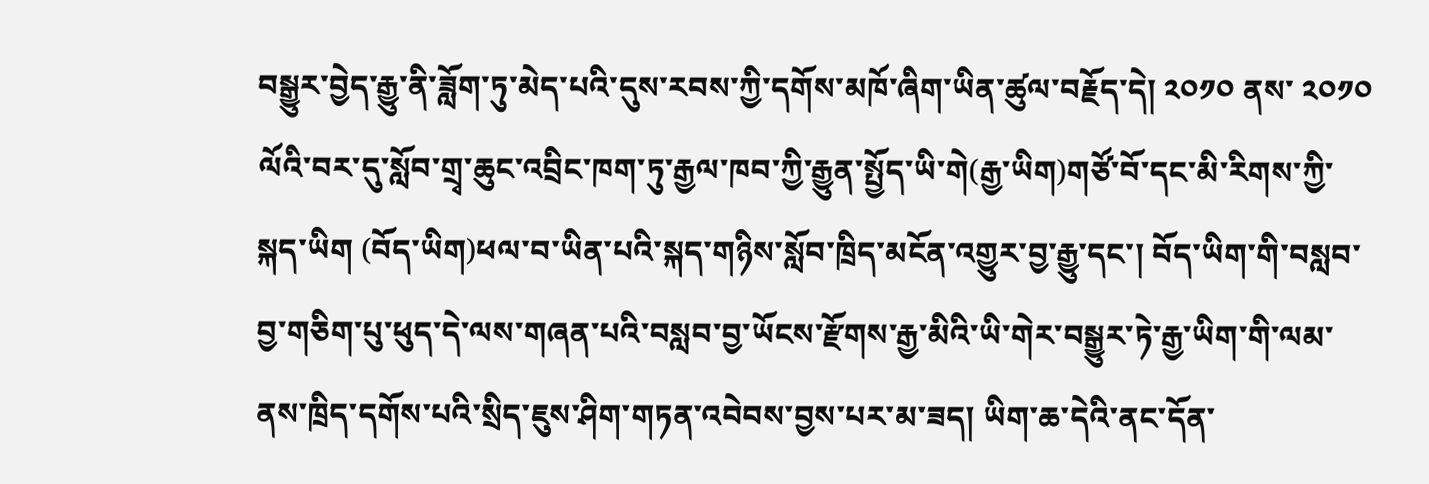བསྒྱུར་བྱེད་རྒྱུ་ནི་ཟློག་ཏུ་མེད་པའི་དུས་རབས་ཀྱི་དགོས་མཁོ་ཞིག་ཡིན་ཚུལ་བརྗོད་དེ། ༢༠༡༠ ནས་ ༢༠༡༠ ལོའི་བར་དུ་སློབ་གྲྭ་ཆུང་འབྲིང་ཁག་ཏུ་རྒྱལ་ཁབ་ཀྱི་རྒྱུན་སྤྱོད་ཡི་གེ(རྒྱ་ཡིག)གཙོ་བོ་དང་མི་རིགས་ཀྱི་སྐད་ཡིག (བོད་ཡིག)ཕལ་བ་ཡིན་པའི་སྐད་གཉིས་སློབ་ཁྲིད་མངོན་འགྱུར་བྱ་རྒྱུ་དང་། བོད་ཡིག་གི་བསླབ་བྱ་གཅིག་པུ་ཕུད་དེ་ལས་གཞན་པའི་བསླབ་བྱ་ཡོངས་རྫོགས་རྒྱ་མིའི་ཡི་གེར་བསྒྱུར་ཏེ་རྒྱ་ཡིག་གི་ལམ་ནས་ཁྲིད་དགོས་པའི་སྲིད་ཇུས་ཤིག་གཏན་འབེབས་བྱས་པར་མ་ཟད། ཡིག་ཆ་དེའི་ནང་དོན་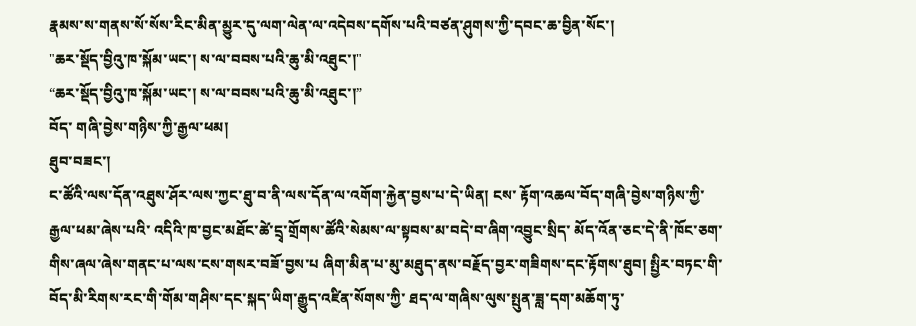རྣམས་ས་གནས་སོ་སོས་རིང་མིན་མྱུར་དུ་ལག་ལེན་ལ་འདེབས་དགོས་པའི་བཙན་ཤུགས་ཀྱི་དབང་ཆ་བྱིན་སོང་།
"ཆར་སྡོད་བྱིའུ་ཁ་སྐོམ་ཡང་། ས་ལ་བབས་པའི་ཆུ་མི་འཐུང་།"
“ཆར་སྡོད་བྱིའུ་ཁ་སྐོམ་ཡང་། ས་ལ་བབས་པའི་ཆུ་མི་འཐུང་།”
བོད་ གཞི་བྱེས་གཉིས་ཀྱི་རྒྱལ་ཕམ།
ཐུབ་བཟང་།
ང་ཚོའི་ལས་དོན་འཐུས་ཤོར་ལས་ཀྱང་ཐུ་བ་ནི་ལས་དོན་ལ་འགོག་རྐྱེན་བྱས་པ་དེ་ཡིན། ངས་ རྟོག་འཆལ་བོད་གཞི་བྱེས་གཉིས་ཀྱི་རྒྱལ་ཕམ་ཞེས་པའི་ འདིའི་ཁ་བྱང་མཐོང་ཚེ་དྲྭ་གྲོགས་ཚོའི་སེམས་ལ་སྟབས་མ་བདེ་བ་ཞིག་འབྱུང་སྲིད་ མོད་འོན་ཅང་དེ་ནི་ཁོང་ཅག་གིས་ཞལ་ཞེས་གནང་པ་ལས་ངས་གསར་བཟོ་བྱས་པ ཞིག་མིན་པ་མུ་མཐུད་ནས་བརྗོད་བྱར་གཟིགས་དང་རྟོགས་ཐུབ། སྤྱིར་བཏང་གི་བོད་མི་རིགས་རང་གི་གོམ་གཤིས་དང་སྐད་ཡིག་རྒྱུད་འཛིན་སོགས་ཀྱི་ ཐད་ལ་གཞིས་ལུས་སྤུན་ཟླ་དག་མཆོག་ཏུ་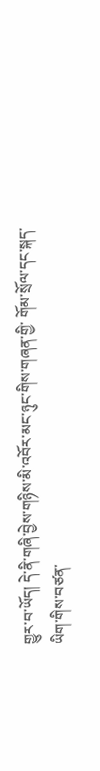གྱུར་བ་ཡོད། དེ་ནི་གཞི་བྱེས་གཉིས་མི་འབོར་མང་ཉུང་གིས་གཞན་གྱི་ གོམ་སྲོལ་དང་སྐད་ཡིག་གིས་བཙན་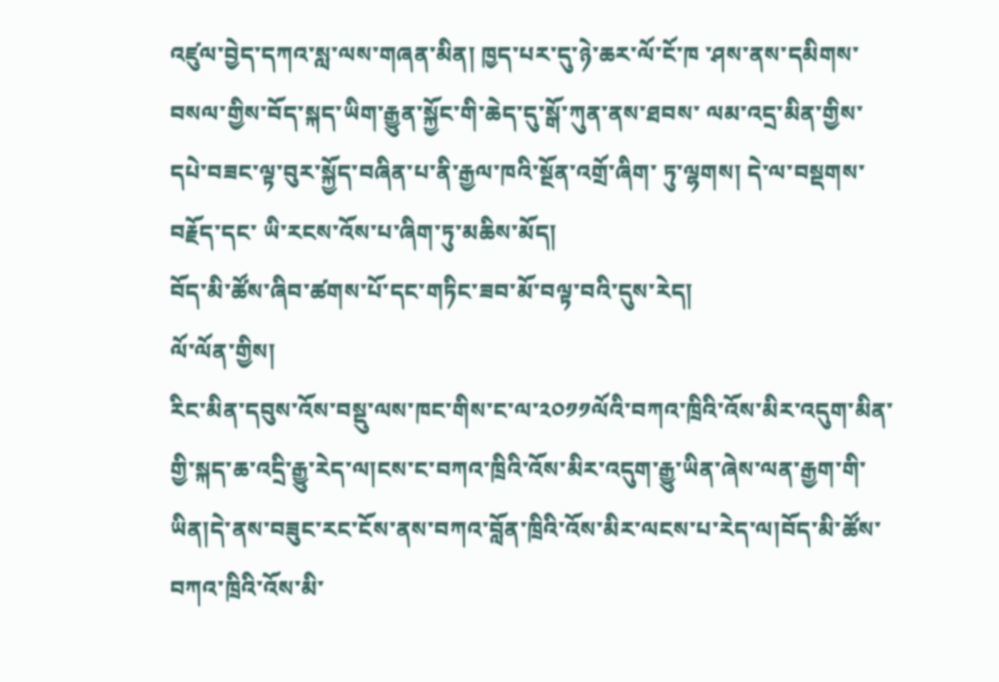འཛུལ་བྱེད་དཀའ་སླ་ལས་གཞན་མིན། ཁྱད་པར་དུ་ཉེ་ཆར་ལོ་ངོ་ཁ ་ཤས་ནས་དམིགས་བསལ་གྱིས་བོད་སྐད་ཡིག་རྒྱུན་སྐྱོང་གི་ཆེད་དུ་སྒོ་ཀུན་ནས་ཐབས་ ལམ་འདྲ་མིན་གྱིས་དཔེ་བཟང་ལྟ་བུར་སྐྱོད་བཞིན་པ་ནི་རྒྱལ་ཁའི་སྔོན་འགྲོ་ཞིག་ ཏུ་ལྷགས། དེ་ལ་བསྡགས་བརྗོད་དང་ ཡི་རངས་འོས་པ་ཞིག་ཏུ་མཆིས་མོད།
བོད་མི་ཚོས་ཞིབ་ཚགས་པོ་དང་གཏིང་ཟབ་མོ་བལྟ་བའི་དུས་རེད།
ལོ་ལོན་གྱིས།
རིང་མིན་དབུས་འོས་བསྡུ་ལས་ཁང་གིས་ང་ལ་༢༠༡༡ལོའི་བཀའ་ཁྲིའི་འོས་མིར་འདུག་མིན་གྱི་སྐད་ཆ་འདྲི་རྒྱུ་རེད་ལ།ངས་ང་བཀའ་ཁྲིའི་འོས་མིར་འདུག་རྒྱུ་ཡིན་ཞེས་ལན་རྒྱག་གི་ཡིན།དེ་ནས་བཟུང་རང་ངོས་ནས་བཀའ་བློན་ཁྲིའི་འོས་མིར་ལངས་པ་རེད་ལ།བོད་མི་ཚོས་བཀའ་ཁྲིའི་འོས་མི་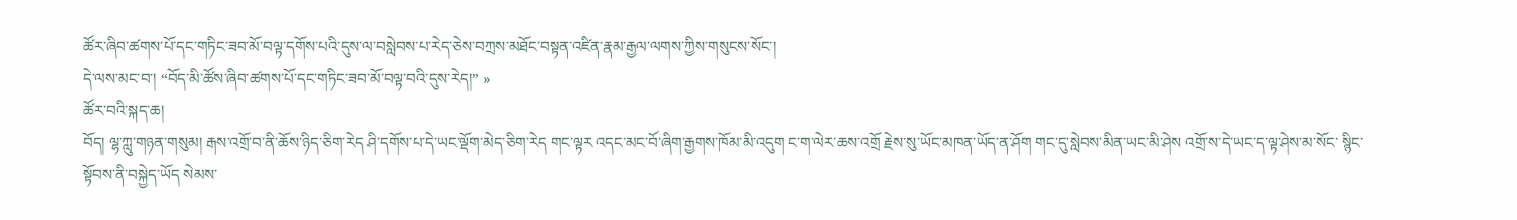ཚོར་ཞིབ་ཚགས་པོ་དང་གཏིང་ཟབ་མོ་བལྟ་དགོས་པའི་དུས་ལ་བསླེབས་པ་རེད་ཅེས་བཀྲས་མཐོང་བསྟན་འཛིན་རྣམ་རྒྱལ་ལགས་ཀྱིས་གསུངས་སོང་།
དེ་ལས་མང་བ་། “བོད་མི་ཚོས་ཞིབ་ཚགས་པོ་དང་གཏིང་ཟབ་མོ་བལྟ་བའི་དུས་རེད།” »
ཚོར་བའི་སྐད་ཆ།
བོད། ལྷ་ཀླུ་གཉན་གསུམ། རྒས་འགྲོ་བ་ནི་ཆོས་ཉིད་ཅིག་རེད ཤི་དགོས་པ་དེ་ཡང་ལྡོག་མེད་ཅིག་རེད གང་ལྟར འདང་མང་བོ་ཞིག་རྒྱགས་ཁོམ་མི་འདུག ང་ག་ལེར་ཆས་འགྲོ རྗེས་སུ་ཡོང་མཁན་ཡོད་ན་ཤོག གང་དུ་སླེབས་མིན་ཡང་མི་ཤེས འགྲོ་ས་དེ་ཡང་ད་ལྟ་ཤེས་མ་སོང་ སྙིང་སྟོབས་ནི་བསྐྱེད་ཡོད སེམས་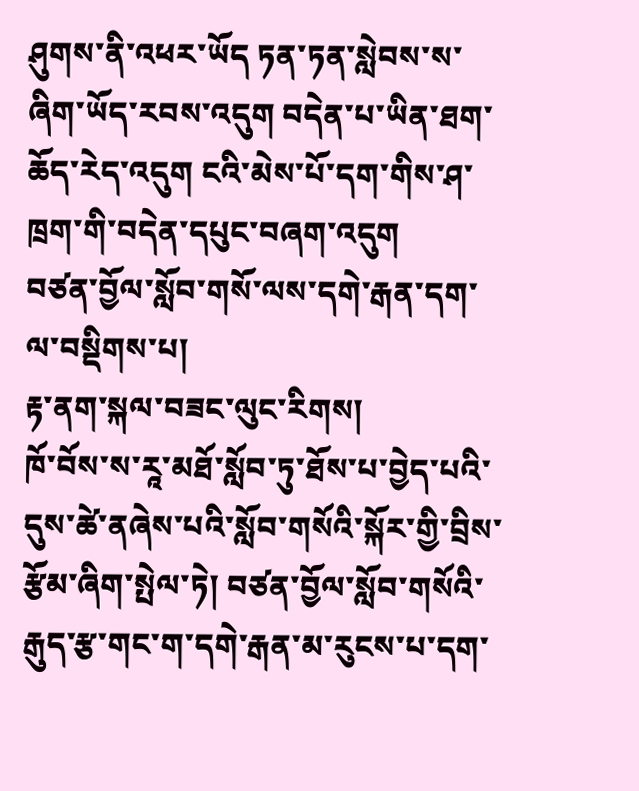ཤུགས་ནི་འཕར་ཡོད ཏན་ཏན་སླེབས་ས་ཞིག་ཡོད་རབས་འདུག བདེན་པ་ཡིན་ཐག་ཆོད་རེད་འདུག ངའི་མེས་པོ་དག་གིས་ཤ་ཁྲག་གི་བདེན་དཔུང་བཞག་འདུག
བཙན་བྱོལ་སློབ་གསོ་ལས་དགེ་རྒན་དག་ལ་བསྡིགས་པ།
རྟ་ནག་སྐལ་བཟང་ལུང་རིགས།
ཁོ་བོས་ས་རཱ་མཐོ་སློབ་ཏུ་ཐོས་པ་བྱེད་པའི་དུས་ཚེ་ནཞེས་པའི་སློབ་གསོའི་སྐོར་གྱི་བྲིས་རྩོམ་ཞིག་སྤེལ་ཏེ། བཙན་བྱོལ་སློབ་གསོའི་རྒུད་རྩ་གང་ག་དགེ་རྒན་མ་རུངས་པ་དག་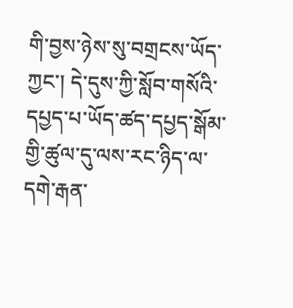གི་བྱས་ཉེས་སུ་བགྲངས་ཡོད་ཀྱང་། དེ་དུས་ཀྱི་སློབ་གསོའི་དཔྱད་པ་ཡོད་ཚད་དཔྱད་སྒོམ་གྱི་ཚུལ་དུ་ལས་རང་ཉིད་ལ་དགེ་རྒན་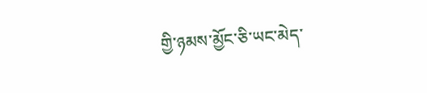གྱི་ཉམས་མྱོང་ཅི་ཡང་མེད་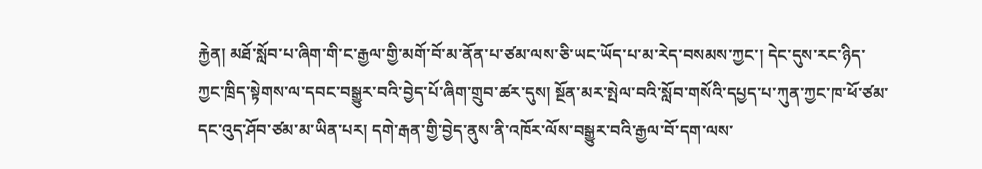རྐྱེན། མཐོ་སློབ་པ་ཞིག་གི་ང་རྒྱལ་གྱི་མགོ་བོ་མ་ནོན་པ་ཙམ་ལས་ཅི་ཡང་ཡོད་པ་མ་རེད་བསམས་ཀྱང་། དེང་དུས་རང་ཉིད་ཀྱང་ཁྲིད་སྟེགས་ལ་དབང་བསྒྱུར་བའི་བྱེད་པོ་ཞིག་གྲུབ་ཚར་དུས། སྔོན་མར་སྤེལ་བའི་སློབ་གསོའི་དཔྱད་པ་ཀུན་ཀྱང་ཁ་ཕོ་ཙམ་དང་འུད་ཤོབ་ཙམ་མ་ཡིན་པར། དགེ་རྒན་གྱི་བྱེད་ནུས་ནི་འཁོར་ལོས་བསྒྱུར་བའི་རྒྱལ་བོ་དག་ལས་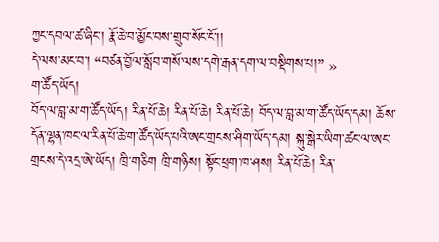ཀྱང་དབལ་ཚ་ཞིང་། རྣོ་ཆེ་བ་མྱོང་བས་གྲུབ་སོང་ངོ་།།
དེ་ལས་མང་བ་། “བཙན་བྱོལ་སློབ་གསོ་ལས་དགེ་རྒན་དག་ལ་བསྡིགས་པ།” »
ག་ཚོད་ཡོད།
བོད་ལ་བླ་མ་ག་ཚོད་ཡོད། རིན་པོ་ཆེ། རིན་པོ་ཆེ། རིན་པོ་ཆེ། བོད་ལ་བླ་མ་ག་ཚོད་ཡོད་དམ། ཆོས་དོན་ལྷན་ཁང་ལ་རིན་པོ་ཆེ་ག་ཚོད་ཡོད་པའི་ཨང་གྲངས་ཤིག་ཡོད་དམ། སྐུ་སྒེར་ཡིག་ཚང་ལ་ཨང་གྲངས་དེ་འདྲ་ཨེ་ཡོད། ཁྲི་གཅིག ཁྲི་གཉིས། སྟོང་ཕྲག་ཁ་ཤས། རིན་པོ་ཆེ། རིན་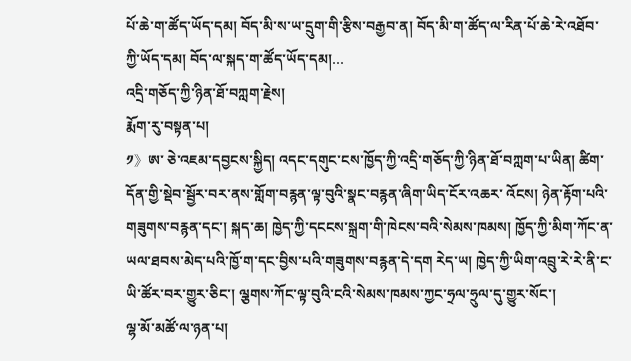པོ་ཆེ་ག་ཚོད་ཡོད་དམ། བོད་མི་ས་ཡ་དྲུག་གི་རྩིས་བརྒྱབ་ན། བོད་མི་ག་ཚོད་ལ་རིན་པོ་ཆེ་རེ་འཐོབ་ཀྱི་ཡོད་དམ། བོད་ལ་སྐད་ག་ཚོད་ཡོད་དམ།…
འདྲི་གཅོད་ཀྱི་ཉིན་ཐོ་བཀླག་རྗེས།
རྨོག་རུ་བསྟན་པ།
༡》ཨ་ ཅེ་འཇམ་དབྱངས་སྐྱིད། འདང་དགུང་ངས་ཁྱོད་ཀྱི་འདྲི་གཅོད་ཀྱི་ཉིན་ཐོ་བཀླག་པ་ཡིན། ཚིག་དོན་གྱི་སྡེབ་སྦྱོར་བར་ནས་གློག་བརྙན་ལྟ་བུའི་སྣང་བརྙན་ཞིག་ཡིད་ངོར་འཆར་ འོངས། ཉེན་རྟོག་པའི་གཟུགས་བརྙན་དང་། སྐད་ཆ། ཁྱེད་ཀྱི་དངངས་སྐྲག་གི་ཁེངས་བའི་སེམས་ཁམས། ཁྱོད་ཀྱི་མིག་ཀོང་ན་ཡལ་ཐབས་མེད་པའི་ཁྱོ་ག་དང་བྱིས་པའི་གཟུགས་བརྙན་དེ་དག རེད་ཡ། ཁྱེད་ཀྱི་ཡིག་འབྲུ་རེ་རེ་ནི་ང་ཡི་ཚོར་བར་གྱུར་ཅིང་། ལྕགས་ཀོང་ལྟ་བུའི་ངའི་སེམས་ཁམས་ཀྱང་ཧྲལ་ཧྲུལ་དུ་གྱུར་སོང་།
ལྷ་མོ་མཚོ་ལ་ཉན་པ།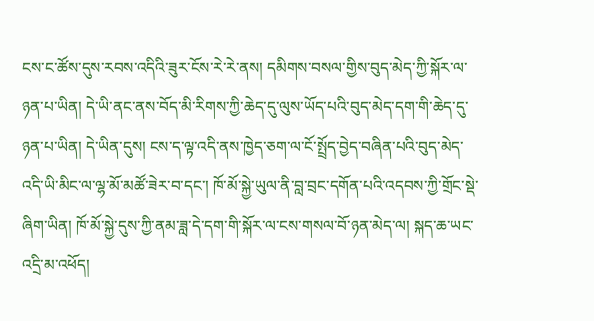ངས་ང་ཚོས་དུས་རབས་འདིའི་ཟུར་ངོས་རེ་རེ་ནས། དམིགས་བསལ་གྱིས་བུད་མེད་ཀྱི་སྐོར་ལ་ཉན་པ་ཡིན། དེ་ཡི་ནང་ནས་བོད་མི་རིགས་ཀྱི་ཆེད་དུ་ལུས་ཡོད་པའི་བུད་མེད་དག་གི་ཆེད་དུ་ཉན་པ་ཡིན། དེ་ཡིན་དུས། ངས་ད་ལྟ་འདི་ནས་ཁྱེད་ཅག་ལ་ངོ་སྤྲོད་བྱེད་བཞིན་པའི་བུད་མེད་འདི་ཡི་མིང་ལ་ལྷ་མོ་མཚོ་ཟེར་བ་དང་། ཁོ་མོ་སྐྱེ་ཡུལ་ནི་བླ་བྲང་དགོན་པའི་འདབས་ཀྱི་གྲོང་སྡེ་ཞིག་ཡིན། ཁོ་མོ་སྐྱེ་དུས་ཀྱི་ནམ་ཟླ་དེ་དག་གི་སྐོར་ལ་ངས་གསལ་བོ་ཉན་མེད་ལ། སྐད་ཆ་ཡང་འདྲི་མ་འཕོད།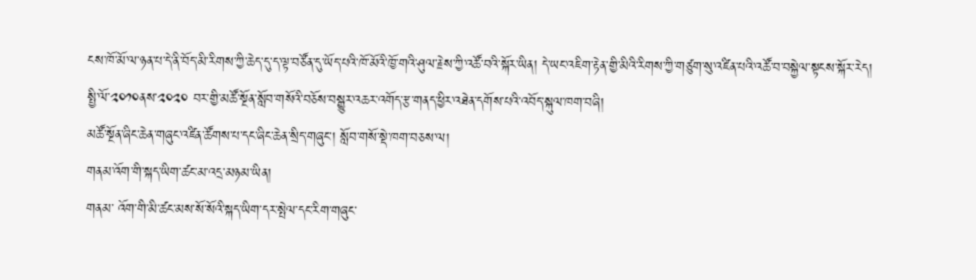ངས་ཁོ་མོ་ལ་ཉན་པ་དེ་ནི་བོད་མི་རིགས་ཀྱི་ཆེད་དུ་ད་ལྟ་བཙོན་དུ་ཡོད་པའི་ཁོ་མོའི་ཁྱོ་གའི་ཤུལ་རྗེས་ཀྱི་འཚོ་བའི་སྐོར་ཡིན། དེ་ཡང་འཇིག་རྟེན་གྱི་མིའི་རིགས་ཀྱི་གཙུག་སུ་འཛིན་པའི་འཚོ་བ་བསྐྱེལ་སྟངས་སྐོར་རེད།
སྤྱི་ལོ་༢༠༡༠ནས་༢༠༢༠ བར་གྱི་མཚོ་སྔོན་སློབ་གསོའི་བཅོས་བསྒྱུར་འཆར་འགོད་རྩ་གནད་ཕྱིར་འཐེན་དགོས་པའི་འབོད་སྐུལ་ཁག་བཞི།
མཚོ་སྔོན་ཞིང་ཆེན་གཞུང་འཛིན་ཚོགས་པ་དང་ཞིང་ཆེན་སྲིད་གཞུང་། སློབ་གསོ་སྡེ་ཁག་བཅས་ལ།
གནམ་འོག་གི་སྐད་ཡིག་ཚང་མ་འདྲ་མཉམ་ཡིན།
གནམ་ འོག་གི་མི་ཚང་མས་སོ་སོའི་སྐད་ཡིག་དར་སྤེལ་དང་རིག་གཞུང་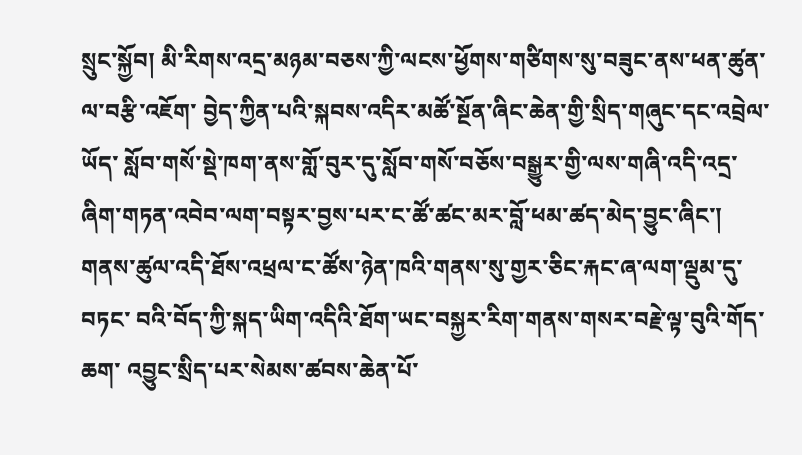སྲུང་སྐྱོབ། མི་རིགས་འདྲ་མཉམ་བཅས་ཀྱི་ལངས་ཕྱོགས་གཙིགས་སུ་བཟུང་ནས་ཕན་ཚུན་ལ་བརྩི་འཇོག་ བྱེད་ཀྱིན་པའི་སྐབས་འདིར་མཚོ་སྔོན་ཞིང་ཆེན་གྱི་སྲིད་གཞུང་དང་འབྲེལ་ཡོད་ སློབ་གསོ་སྡེ་ཁག་ནས་གློ་བུར་དུ་སློབ་གསོ་བཅོས་བསྒྱུར་གྱི་ལས་གཞི་འདི་འདྲ་ ཞིག་གཏན་འབེབ་ལག་བསྟར་བྱས་པར་ང་ཚོ་ཚང་མར་བློ་ཕམ་ཚད་མེད་བྱུང་ཞིང་། གནས་ཚུལ་འདི་ཐོས་འཕྲལ་ང་ཚོས་ཉེན་ཁའི་གནས་སུ་གྱར་ཅིང་རྐང་ཞ་ལག་ལྡུམ་དུ་བཏང་ བའི་བོད་ཀྱི་སྐད་ཡིག་འདིའི་ཐོག་ཡང་བསྐྱར་རིག་གནས་གསར་བརྗེ་ལྟ་བུའི་གོད་ཆག་ འབྱུང་སྲིད་པར་སེམས་ཚབས་ཆེན་པོ་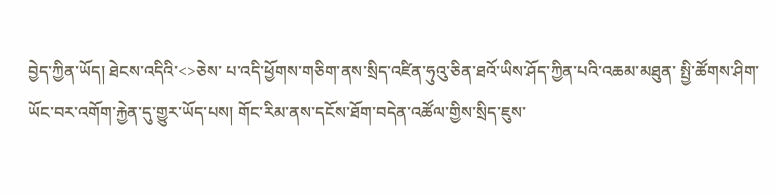བྱེད་ཀྱིན་ཡོད། ཐེངས་འདིའི་<>ཅེས་ པ་འདི་ཕྱོགས་གཅིག་ནས་སྲིད་འཛིན་ཧུའུ་ཅིན་ཐའོ་ཡིས་ཤོད་ཀྱིན་པའི་འཆམ་མཐུན་ སྤྱི་ཚོགས་ཤིག་ཡོང་བར་འགོག་རྐྱེན་དུ་གྱུར་ཡོད་པས། གོང་རིམ་ནས་དངོས་ཐོག་བདེན་འཚོལ་གྱིས་སྲིད་ཇུས་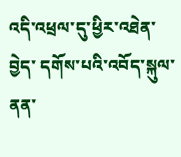འདི་འཕྲལ་དུ་ཕྱིར་འཐེན་བྱེད་ དགོས་པའི་འབོད་སྐུལ་ནན་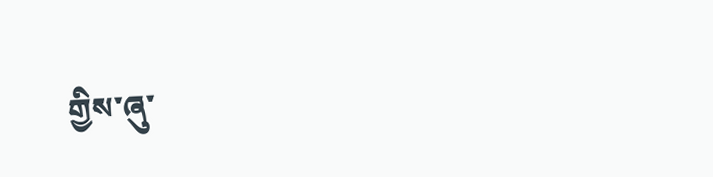གྱིས་ཞུ་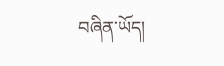བཞིན་ཡོད།